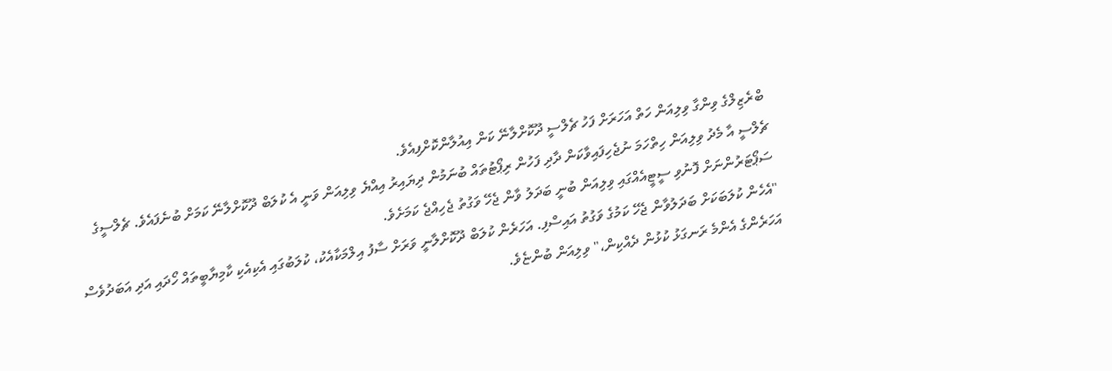ބްރެޒިލްގެ ވިންގާ ވިލިއަން ހަތް އަހަރަށް ފަހު ޗެލްސީ ދޫކޮށްލާނޭ ކަން އިއުލާންކޮށްފިއެވެ.
ޗެލްސީ އާ މެދު ވިލިއަން ހިތްހަމަ ނުޖެހިފައިވާކަން ދާދި ފަހުން ރިޕޯޓުތައް ބުނަމުން ދިޔައިރު އިއްޔެ ވިލިއަން ވަނީ އެ ކުލަބް ދޫކޮށްލާނޭ ކަމަށް ބުނެފައެވެ. ޗެލްސީގެ ސަޕޯޓަރުންނަށް ފޮނުވި ސީޓީއެއްގައި ވިލިއަން ބުނީ ބަދަލު ވާން ޖެހޭ ވަގުތު ޖެހިއްޖެ ކަމަށެވެ.
"އެހެން ކުލަބަކަށް ބަދަލުވާން ޖެހޭ ކަމުގެ ވަގުތު އައިސްފި. އަހަރެން ކުލަބް ދޫކޮށްލާނީ ވަރަށް ސާފު އިލްމަކާއެކު، ކުލަބުގައި އެކިއެކި ކާމިޔާބީތައް ހޯދައި އަދި އަބަދުވެސް އަހަރެންގެ އެންމެ ރަނގަޅު ކުޅުން ދެއްކިން،" ވިލިއަން ބުންޏެވެ.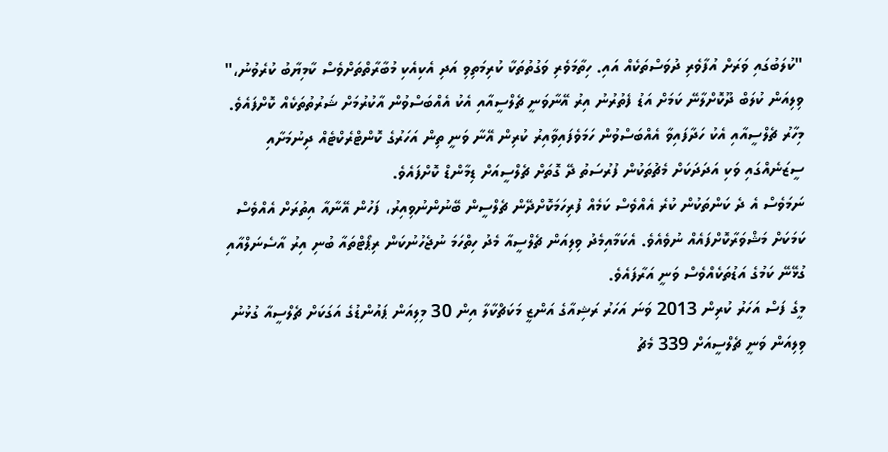"ކުލަބުގައި ވަރަށް އުފާވެރި ދުވަސްތަކެއް އައި. ހިތާމަވެރި ވަގުތުތަކާ ކުރިމަތިވި އަދި އެކިއެކި މުބާރާތްތަށްވެސް ކާމިޔާބު ކުރެވުނު،"
ވިލިއަން ކުލަބް ދޫކޮށްލާނޭ ކަމަށް އަޑު ފެތުރުނު އިރު އޭނާވަނީ ޗެލްސީއާއި އެކު އެއްބަސްވުން އާކުރުމަށް ޝަރުތުތަކެއް ކޮށްފައެވެ. މިހާރު ޗެލްސީއާއި އެކު ހަދާފައިވާ އެއްބަސްވުން ހަމަވެފައިވާއިރު ކުރިން އޭނާ ވަނީ ތިން އަހަރުގެ ކޮންޓްރެކްޓެއް ދިނުމަށާއި ސީޒަނެއްގައި ވަކި އަދަދަކަށް މެޗުތަކުން ފުރުސަތު ދޭ ގޮތަށް ޗެލްސީއަށް ޑިމާންޑް ކޮށްފައެވެ.
ނަމަވެސް އެ ދެ ކަންތަކުން ކުރެ އެއްވެސް ކަމެއް ފުރިހަމަކޮށްދޭން ޗެލްސީން ބޭނުންނުވިއިރު، ފަހުން އޭނާއާ އިތުރަށް އެއްވެސް ކަމަކަށް މަޝްވަރާކޮށްފައެއް ނުވެއެވެ. އެކަމާއިމެދު ވިލިއަން ޗެލްސީއާ މެދު ހިތްހަމަ ނުޖެހުނުކަން ރިޕޯޓްތައާ ބުނި އިރު އާސެނަލްއާއި ގުޅޭނޭ ކަމުގެ އަޑުތަކެއްވެސް ވަނީ އަރާފައެވެ.
މީގެ ފަސް އަހަރު ކުރިން 2013 ވަނަ އަހަރު ރަޝިއާގެ އަންޒީ މަކަޗްކާލާ އިން 30 މިލިއަން ޕައުންޑުގެ އަގަކަށް ޗެލްސީއާ ގުޅުނު ވިލިއަން ވަނީ ޗެލްސީއަށް 339 މެޗު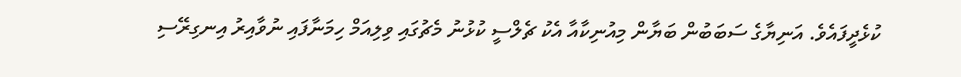ކުޅެދީފައެވެ. އަނިޔާގެ ސަބަބުން ބަޔާން މިއުނިކާއާ އެކު ޗެލްސީ ކުޅުނު މެޗުގައި ވިލިއަމް ހިމަނާފައި ނުވާއިރު އިނގިރޭސި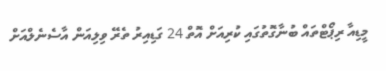މީޑިއާ ރިޕޯޓްތައް ބުނާގޮތުގައި ކުރިއަށް އޮތް 24 ގަޑިއިރު ތެރޭ ވިލިއަން އާސެނެލްއަށް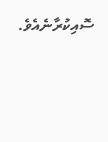ސޮއިކުރާނެއެވެ.